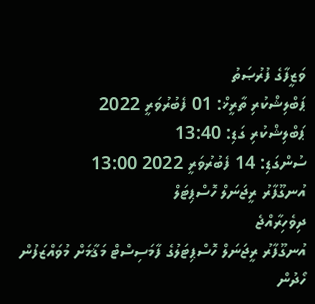ވަޒީފާގެ ފުރުޞަތު
ޕަބްލިޝްކުރި ތާރީޚް: 01 ފެބުރުވަރީ 2022
ޕަބްލިޝްކުރި ގަޑި: 13:40
ސުންގަޑި: 14 ފެބުރުވަރީ 2022 13:00
އުނގޫފާރު ރީޖަނަލް ހޮސްޕިޓަލް
ދިވެހިރާއްޖެ
އުނގޫފާރު ރީޖަނަލް ހޮސްޕިޓަލުގެ ފާމަސިސްޓް މަޤާމަށް މުވައްޒަފުން ހޯދުން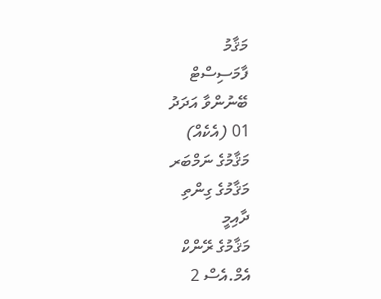މަޤާމު
ފާމަސިސްޓް
ބޭނުންވާ އަދަދު
01 (އެކެއް)
މަޤާމުގެ ނަމްބަރ
މަޤާމުގެ ގިންތި
ދާއިމީ
މަޤާމުގެ ރޭންކް
އެމް.އެސް 2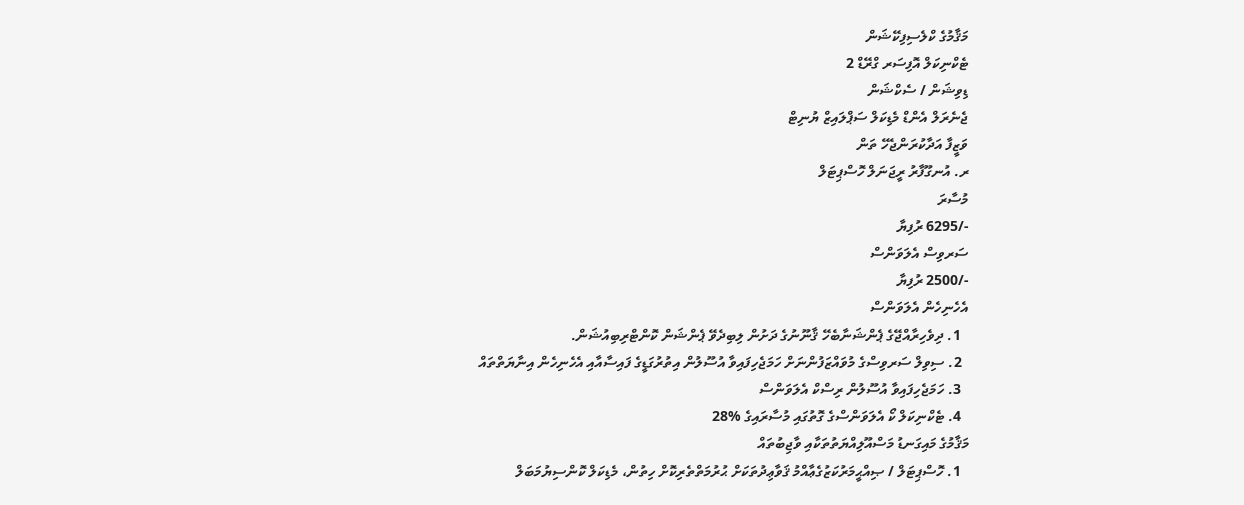މަޤާމުގެ ކްލެސިފިކޭޝަން
ޓެކްނިކަލް އޮފިސަރ ގްރޭޑް 2
ޑިވިޝަން / ސެކްޝަން
ޖެނެރަލް އެންޑް މެޑިކަލް ސަޕްލައިޒް ޔުނިޓް
ވަޒީފާ އަދާކުރަންޖެހޭ ތަން
ރ. އުނގޫފާރު ރީޖަނަލް ހޮސްޕިޓަލް
މުސާރަ
-/6295 ރުފިޔާ
ސަރވިސް އެލަވަންސް
-/2500 ރުފިޔާ
އެހެނިހެން އެލަވަންސް
  1. ދިވެހިރާއްޖޭގެ ޕެންޝަނާބެހޭ ޤާނޫނުގެ ދަށުން ލިބިދެވޭ ޕެންޝަން ކޮންޓްރިބިއުޝަން.
  2. ސިވިލް ސަރވިސްގެ މުވައްޒަފުންނަށް ހަމަޖެހިފައިވާ އުސޫލުން އިތުރުގަޑީގެ ފައިސާއާއި އެހެނިހެން އިނާޔަތްތައް
  3. ހަމަޖެހިފައިވާ އުސޫލުން ރިސްކް އެލަވަންސް
  4. ޓެކްނިކަލް ކޯ އެލަވަންސްގެ ގޮތުގައި މުސާރައިގެ %28
މަޤާމުގެ މައިގަނޑު މަސްއޫލިއްޔަތުތަކާއި ވާޖިބުތައް
  1. ހޮސްޕިޓަލް / ޞިއްޙީމަރުކަޒުގެޢާއްމު ޤަވާޢިދުތަކަށް ޙުރުމަތްތެރިކޮށް ހިތުން، މެޑިކަލް ކޮންސިޔުމަބަލް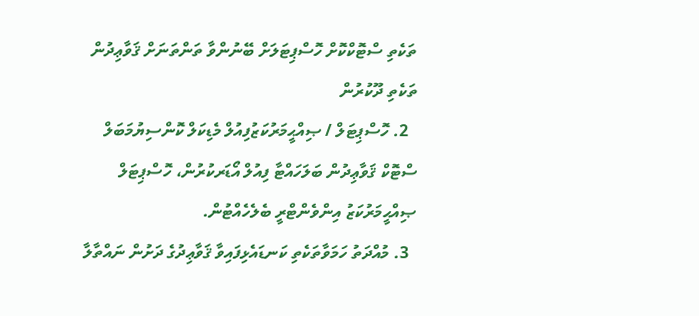ތަކެތި ސްޓޮކްކޮށް ހޮސްޕިޓަލަށް ބޭނުންވާ ތަންތަނަށް ޤަވާޢިދުން ތަކެތި ދޫކުރުން
  2. ހޮސްޕިޓަލް / ޞިއްޙީމަރުކަޒުފިއުލް މެޑިކަލް ކޮންސިޔުމަބަލް ސްޓޮކް ޤަވާޢިދުން ބަލަހައްޓާ ފިއުލް އޯޑަރކުރުން، ހޮސްޕިޓަލް ޞިއްޙީމަރުކަޒު އިންވެންޓްރީ ބެލެހެއްޓުން.
  3. މުއްދަތު ހަމަވާތަކެތި ކަނޑައެޅިފައިވާ ޤަވާޢިދުގެ ދަށުން ނައްތާލާ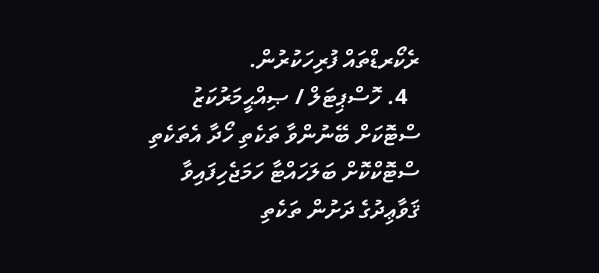ރެކޯރޑްތައް ފުރިހަކުރުން.
  4. ހޮސްޕިޓަލް / ޞިއްޙީމަރުކަޒު  ސްޓޮކަށް ބޭނުންވާ ތަކެތި ހޯދާ އެތަކެތި ސްޓޮކްކޮށް ބަލަހައްޓާ ހަމަޖެހިފައިވާ ޤަވާޢިދުގެ ދަށުން ތަކެތި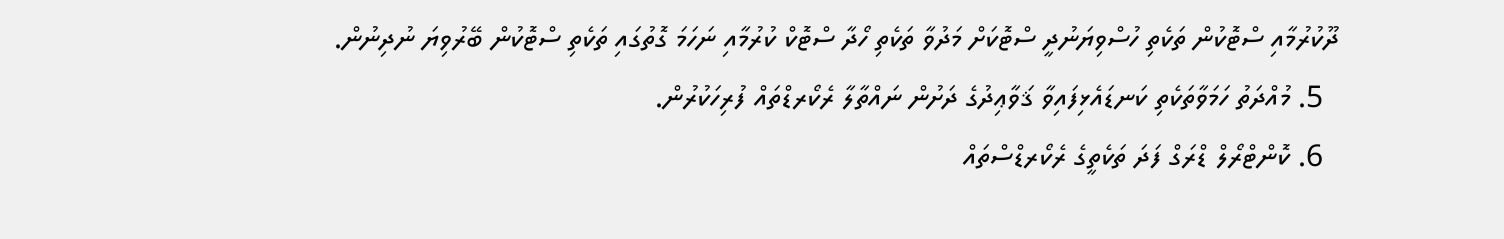ދޫކުރުމާއި ސްޓޮކުން ތަކެތި ހުސްވިޔަނުދީ ސްޓޮކަށް މަދުވާ ތަކެތި ހޯދާ ސްޓޮކް ކުރުމާއި ނަހަމަ ގޮތުގައި ތަކެތި ސްޓޮކުން ބޭރުވިޔަ ނުދިނުން.
  5. މުއްދަތު ހަމަވާތަކެތި ކަނޑައެޅިފައިވާ ޤަވާޢިދުގެ ދަށުން ނައްތާލާ ރެކޯރޑްތައް ފުރިހަކުރުން.
  6. ކޮންޓްރޯލް ޑްރަގް ފަދަ ތަކެތީގެ ރެކޯރޑްސްތައް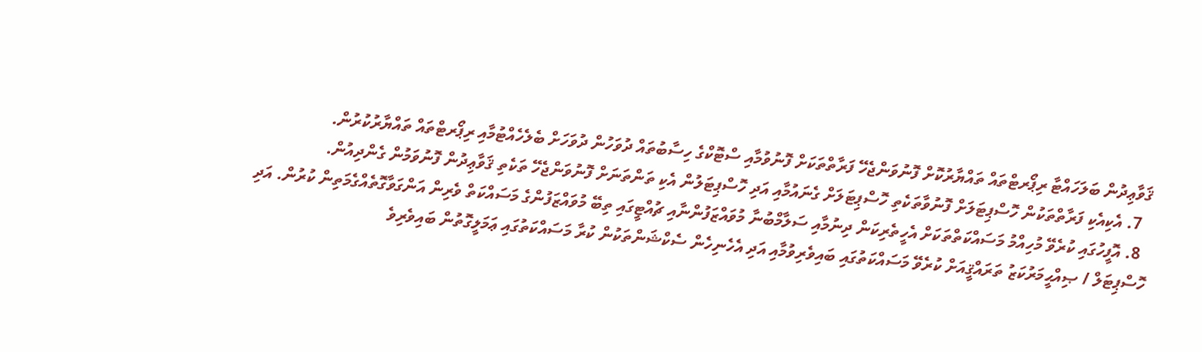ޤަވާޢިދުން ބަލަހައްޓާ ރިޕޯރޓްތައް ތައްޔާރުކޮށް ފޮނުވަންޖެހޭ ފަރާތްތަކަށް ފޮނުވުމާއި ސްޓޮކްގެ ހިސާބުތައް ދުވަހުން ދުވަހަށް ބެލެހެއްޓުމާއި ރިޕޯރޓްތައް ތައްޔާރުކުރުން.
  7. އެކިއެކި ފަރާތްތަކުން ހޮސްޕިޓަލަށް ފޮނުވާތަކެތި ހޮސްޕިޓަލަށް ގެނައުމާއި އަދި ހޮސްޕިޓަލުން އެކި ތަންތަނަށް ފޮނުވަންޖެހޭ ތަކެތި ޤަވާޢިދުން ފޮނުވަމުން ގެންދިއުން.
  8. އޮފީހުގައި ކުރެވޭ މުހިއްމު މަސައްކަތްތަކަށް އެހީތެރިކަން ދިނުމާއި ސަލާމްބުނާ މުވައްޒަފުންނާއި ޗުއްޓީގައި ތިބޭ މުވައްޒަފުންގެ މަސައްކަތް ވެރިން އަންގަވާގޮތެއްގެމަތިން ކުރުން. އަދި ހޮސްޕިޓަލް / ޞިއްޙީމަރުކަޒު ތަރައްޤީއަށް ކުރެވޭ މަސައްކަތުގައި ބައިވެރިވުމާއި އަދި އެހެނިހެން ސެކްޝަންތަކުން ކުރާ މަސައްކަތުގައި ޢަމަލީގޮތުން ބައިވެރިވެ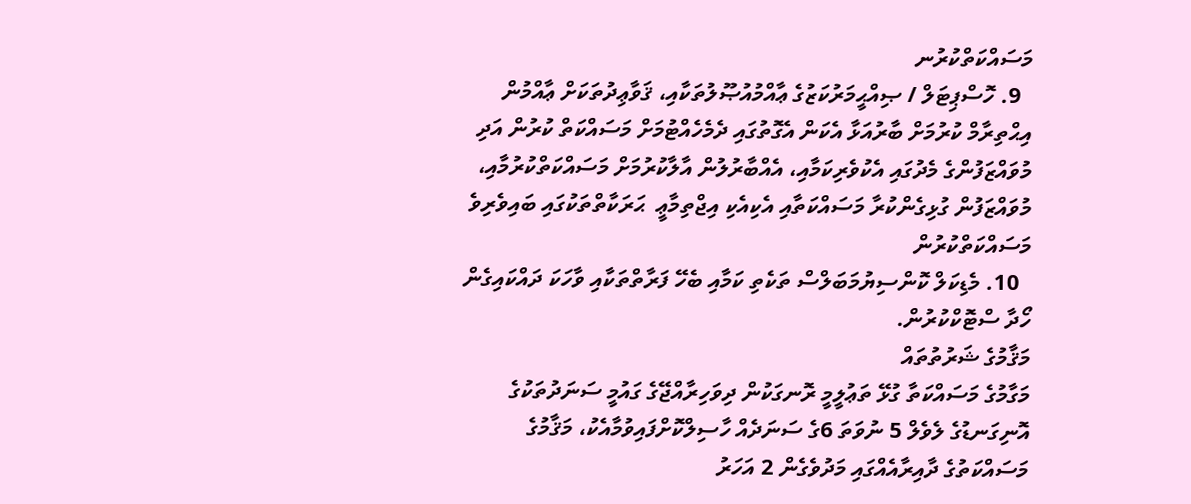މަސައްކަތްކުރުނ
  9. ހޮސްޕިޓަލް / ޞިއްޙީމަރުކަޒުގެ ޢާއްމުއުޞޫލުތަކާއި، ޤަވާޢިދުތަކަށް ޢާއްމުން އިޙްތިރާމް ކުރުމަށް ބާރުއަޅާ އެކަން އެގޮތުގައި ދެމެހެއްޓުމަށް މަސައްކަތް ކުރުން އަދި މުވައްޒަފުންގެ މެދުގައި އެކުވެރިކަމާއި، އެއްބާރުލުން އާލާކުރުމަށް މަސައްކަތްކުރުމާއި، މުވައްޒަފުން ގުޅިގެންކުރާ މަސައްކަތާއި އެކިއެކި އިޖްތިމާޢީ  ޙަރަކާތްތަކުގައި ބައިވެރިވެ މަސައްކަތްކުރުން
  10. މެޑިކަލް ކޮންސިޔުމަބަލްސް ތަކެތި ކަމާއި ބެހޭ ފަރާތްތަކާއި ވާހަކަ ދައްކައިގެން ހޯދާ ސްޓޮކްކުރުން.
މަޤާމުގެ ޝަރުތުތައް
މަގާމުގެ މަސައްކަތާ ގުޅޭ ތަޢުލީމީ ރޮނގަކުން ދިވަހިރާއްޖޭގެ ގައުމީ ސަނަދުތަކުގެ އޮނިގަނޑުގެ ލެވެލް 5 ނުވަތަ 6ގެ ސަނަދެއް ހާސިލްކޮށްފައިވުމާއެކު، މަޤާމުގެ މަސައްކަތުގެ ދާއިރާއެއްގައި މަދުވެގެން 2 އަހަރު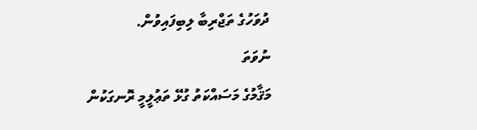ދުވަހުގެ ތަޖްރިބާ ލިބިފައިވުން.
ނުވަތަ
މަޤާމުގެ މަސައްކަތު ގުޅޭ ތަޢުލީމީ ރޮނގަކުން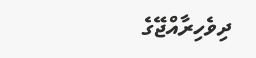ދިވެހިރާއްޖޭގެ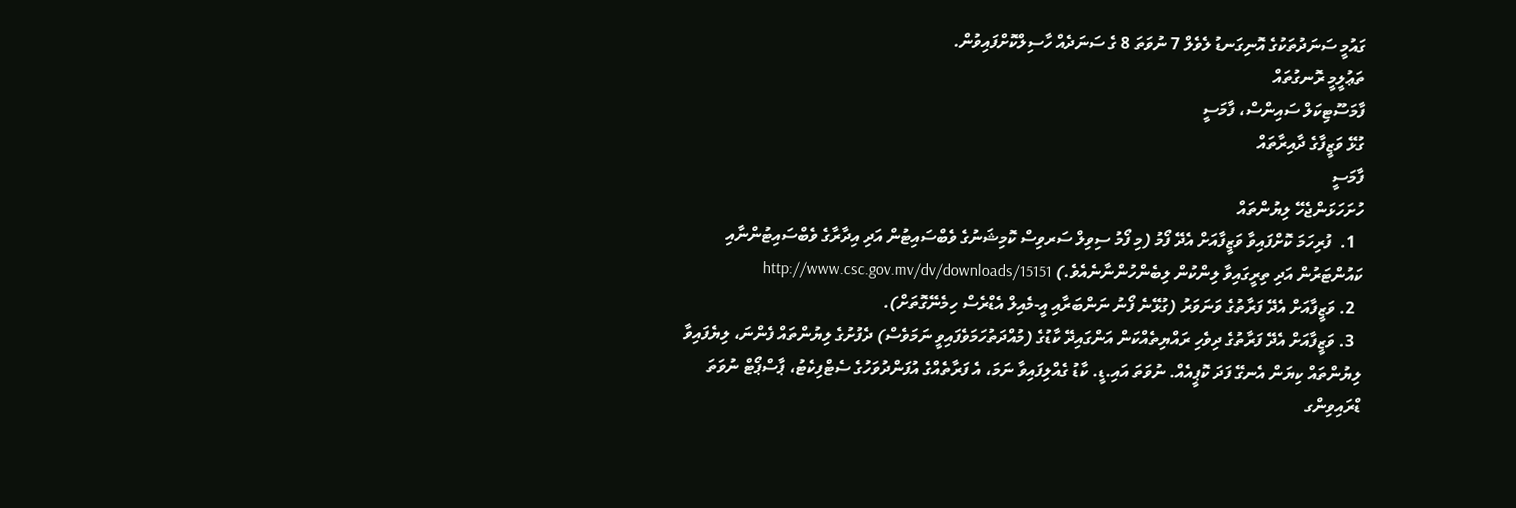ގައުމީ ސަނަދުތަކުގެ އޮނިގަނޑު ލެވެލް 7 ނުވަތަ 8 ގެ ސަނަދެއް ހާސިލްކޮށްފައިވުން.
ތަޢުލީމީ ރޮނގުތައް
ފާމަސޫޓިކަލް ސައިންސް، ފާމަސީ
ގުޅޭ ވަޒީފާގެ ދާއިރާތައް
ފާމަސީ
ހުށަހަޅަންޖެހޭ ލިޔުންތައް
  1.  ފުރިހަމަ ކޮށްފައިވާ ވަޒީފާއަށް އެދޭ ފޯމު (މި ފޯމު ސިވިލް ސަރވިސް ކޮމިޝަނުގެ ވެބްސައިޓުން އަދި އިދާރާގެ ވެބްސައިޓުންނާއި ކައުންޓަރުން އަދި ތިރީގައިވާ ލިންކުން ލިބެންހުންނާނެއެވެ.) http://www.csc.gov.mv/dv/downloads/15151
  2. ވަޒީފާއަށް އެދޭ ފަރާތުގެ ވަނަވަރު (ގުޅޭނެ ފޯނު ނަންބަރާއި އީ-މެއިލް އެޑްރެސް ހިމެނޭގޮތަށް).
  3. ވަޒީފާއަށް އެދޭ ފަރާތުގެ ދިވެހި ރައްޔިތެއްކަން އަންގައިދޭ ކާޑުގެ (މުއްދަތުހަމަވެފައިވީ ނަމަވެސް) ދެފުށުގެ ލިޔުންތައް ފެންނަ، ލިޔެފައިވާ ލިޔުންތައް ކިޔަން އެނގޭ ފަދަ ކޮޕީއެއް. ނުވަތަ އައި.ޑީ. ކާޑު ގެއްލިފައިވާ ނަމަ، އެ ފަރާތެއްގެ އުފަންދުވަހުގެ ސެޓްފިކެޓު، ޕާސްޕޯޓް ނުވަތަ ޑްރައިވިންގ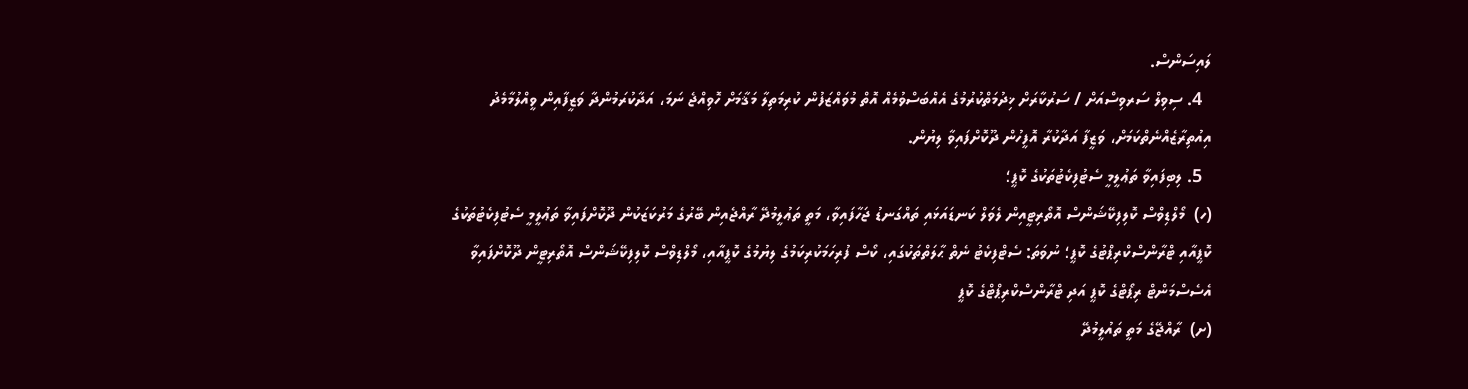ލައިސަންސް.
  4. ސިވިލް ސަރވިސްއަށް / ސަރުކާރަށް ޚިދުމަތްކުރުމުގެ އެއްބަސްވުމެއް އޮތް މުވައްޒަފުން ކުރިމަތިލާ މަޤާމަށް ހޮވިއްޖެ ނަމަ، އަދާކުރަމުންދާ ވަޒީފާއިން ވީއްލުމާމެދު އިއުތިރާޒެއްނެތްކަމަށް، ވަޒީފާ އަދާކުރާ އޮފީހުން ދޫކޮށްފައިވާ ލިޔުން.
  5. ލިބިފައިވާ ތަޢުލީމީ ސެޓުފިކެޓުތަކުގެ ކޮޕީ؛
(ހ)  މޯލްޑިވްސް ކޮލިފިކޭޝަންސް އޮތޯރިޓީއިން ލެވަލް ކަނޑައަޅައި ތައްގަނޑު ޖަހާފައިވާ، މަތީ ތަޢުލީމުދޭ ރާއްޖެއިން ބޭރުގެ މަރުކަޒަކުން ދޫކޮށްފައިވާ ތަޢުލީމީ ސެޓުފިކެޓުތަކުގެ ކޮޕީއާއި ޓްރާންސްކްރިޕްޓުގެ ކޮޕީ؛ ނުވަތަ: ސެޓްފިކެޓު ނެތް ޙާލަތްތަކުގައި، ކޯސް ފުރިހަމަކުރިކަމުގެ ލިޔުމުގެ ކޮޕީއާއި، މޯލްޑިވްސް ކޮލިފިކޭޝަންސް އޮތޯރިޓީން ދޫކޮށްފައިވާ އެސެސްމަންޓް ރިޕޯޓްގެ ކޮޕީ އަދި ޓްރާންސްކްރިޕްޓްގެ ކޮޕީ
(ށ)  ރާއްޖޭގެ މަތީ ތައުލީމުދޭ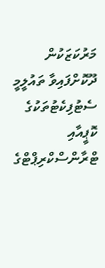މަރުކަޒަކުން ދޫކޮށްފައިވާ ތައުލީމީ ސެޓުފިކެޓުތަކުގެ ކޮޕީއާއި ޓްރާންސްކްރިޕްޓްގެ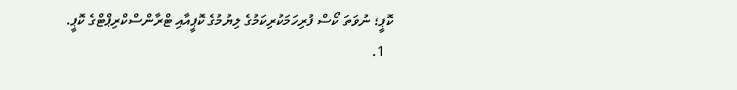ކޮޕީ؛ ނުވަތަ ކޯސް ފުރިހަމަކުރިކަމުގެ ލިޔުމުގެ ކޮޕީއާއި ޓްރާންސްކްރިޕްޓްގެ ކޮޕީ.
  1.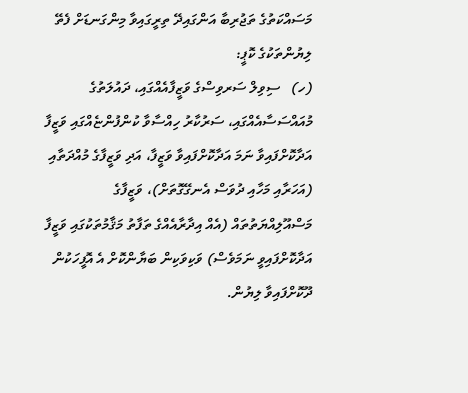މަސައްކަތުގެ ތަޖުރިބާ އަންގައިދޭ ތިރީގައިވާ މިންގަނޑަށް ފެތޭ ލިޔުންތަކުގެ ކޮޕީ:
(ހ)   ސިވިލް ސަރވިސްގެ ވަޒީފާއެއްގައި، ދައުލަތުގެ މުއައްސަސާއެއްގައި، ސަރުކާރު ހިއްސާވާ ކުންފުންޏެއްގައި ވަޒީފާ އަދާކޮށްފައިވާ ނަމަ އަދާކޮށްފައިވާ ވަޒީފާ، އަދި ވަޒީފާގެ މުއްދަތާއި (އަހަރާއި މަހާއި ދުވަސް އެނގޭގޮތަށް)، ވަޒީފާގެ މަސްއޫލިއްޔަތުތައް (އެއް އިދާރާއެއްގެ ތަފާތު މަޤާމުތަކުގައި ވަޒީފާ އަދާކޮށްފައިވީ ނަމަވެސް) ވަކިވަކިން ބަޔާންކޮށް އެ އޮފީހަކުން ދޫކޮށްފައިވާ ލިޔުން.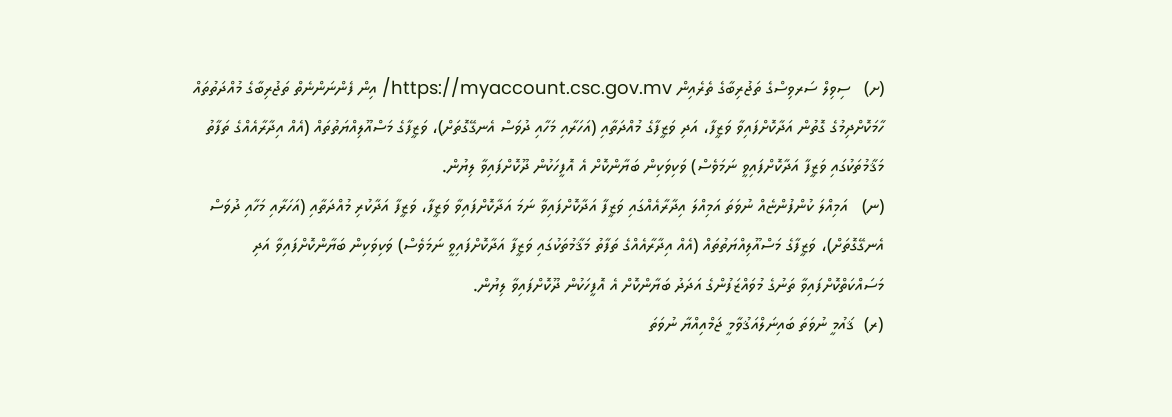(ށ)   ސިވިލް ސަރވިސްގެ ތަޖުރިބާގެ ތެރެއިން https://myaccount.csc.gov.mv/ އިން ފެންނަންނެތް ތަޖުރިބާގެ މުއްދަތުތައް ހާމަކޮށްދިމުގެ ގޮތުން އަދާކޮށްފައިވާ ވަޒީފާ، އަދި ވަޒީފާގެ މުއްދަތާއި (އަހަރާއި މަހާއި ދުވަސް އެނގޭގޮތަށް)، ވަޒީފާގެ މަސްއޫލިއްޔަތުތައް (އެއް އިދާރާއެއްގެ ތަފާތު މަޤާމުތަކުގައި ވަޒީފާ އަދާކޮށްފައިވީ ނަމަވެސް) ވަކިވަކިން ބަޔާންކޮށް އެ އޮފީހަކުން ދޫކޮށްފައިވާ ލިޔުން.
(ނ)   އަމިއްލަ ކުންފުންޏެއް ނުވަތަ އަމިއްލަ އިދާރާއެއްގައި ވަޒީފާ އަދާކޮށްފައިވާ ނަމަ އަދާކޮށްފައިވާ ވަޒީފާ، ވަޒީފާ އަދާކުރި މުއްދަތާއި (އަހަރާއި މަހާއި ދުވަސް އެނގޭގޮތަށް)، ވަޒީފާގެ މަސްއޫލިއްޔަތުތައް (އެއް އިދާރާއެއްގެ ތަފާތު މަޤާމުތަކުގައި ވަޒީފާ އަދާކޮށްފައިވީ ނަމަވެސް) ވަކިވަކިން ބަޔާންކޮށްފައިވާ އަދި މަސައްކަތްކޮށްފައިވާ ތަނުގެ މުވައްޒަފުންގެ އަދަދު ބަޔާންކޮށް އެ އޮފީހަކުން ދޫކޮށްފައިވާ ލިޔުން.
(ރ)  ޤައުމީ ނުވަތަ ބައިނަލްއަޤުވާމީ ޖަމްއިއްޔާ ނުވަތަ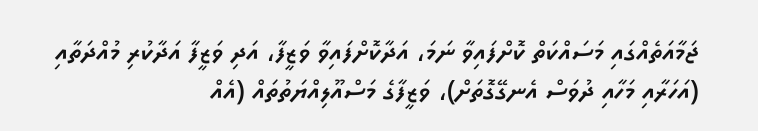ޖަމާއަތެއްގައި މަސައްކަތް ކޮށްފައިވާ ނަމަ، އަދާކޮށްފައިވާ ވަޒީފާ، އަދި ވަޒީފާ އަދާކުރި މުއްދަތާއި (އަހަރާއި މަހާއި ދުވަސް އެނގޭގޮތަށް)، ވަޒީފާގެ މަސްއޫލިއްޔަތުތައް (އެއް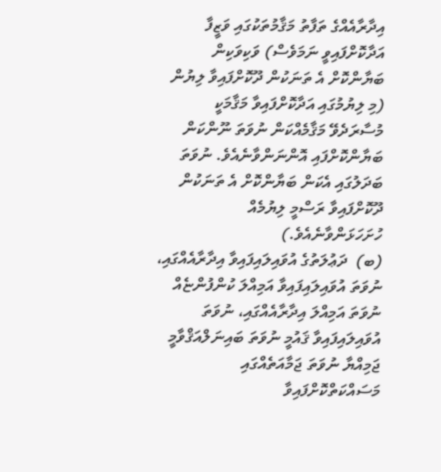އިދާރާއެއްގެ ތަފާތު މަޤާމުތަކުގައި ވަޒީފާ އަދާކޮށްފައިވީ ނަމަވެސް) ވަކިވަކިން ބަޔާންކޮށް އެ ތަނަކުން ދޫކޮށްފައިވާ ލިޔުން (މި ލިޔުމުގައި އަދާކޮށްފައިވާ މަޤާމަކީ މުސާރަދެވޭ މަޤާމެއްކަން ނުވަތަ ނޫންކަން ބަޔާންކޮށްފައި އޮންނަންވާނެއެވެ. ނުވަތަ ބަދަލުގައި އެކަން ބަޔާންކޮށް އެ ތަނަކުން ދޫކޮށްފައިވާ ރަސްމީ ލިޔުމެއް ހުށަހަޅަންވާނެއެވެ.)
(ބ)  ދަޢުލަތުގެ އުވައިލައިފައިވާ އިދާރާއެއްގައި، ނުވަތަ އުވައިލައިފައިވާ އަމިއްލަ ކުންފުންޏެއް ނުވަތަ އަމިއްލަ އިދާރާއެއްގައި، ނުވަތަ އުވައިލައިފައިވާ ޤައުމީ ނުވަތަ ބައިނަލްއަޤްވާމީ ޖަމިއްޔާ ނުވަތަ ޖަމާއަތެއްގައި މަސައްކަތްކޮށްފައިވާ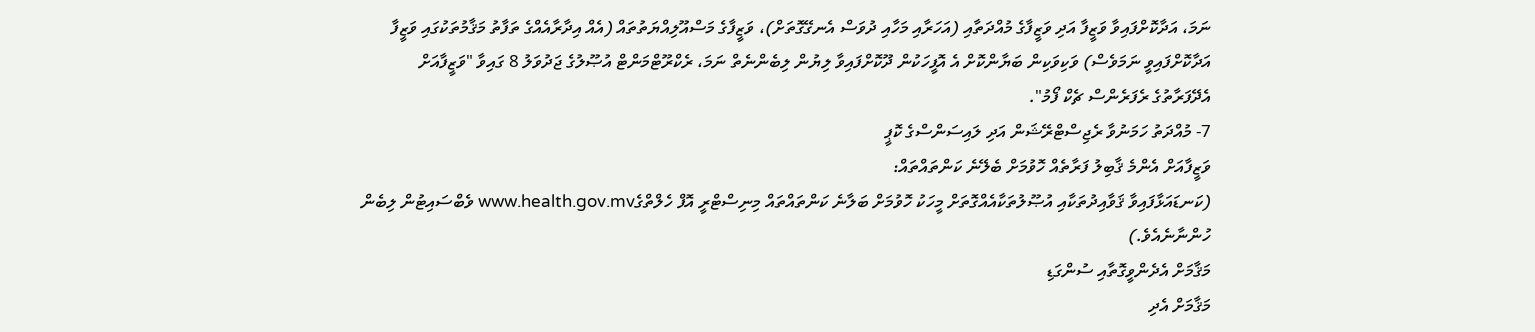ނަމަ، އަދާކޮށްފައިވާ ވަޒީފާ އަދި ވަޒީފާގެ މުއްދަތާއި (އަހަރާއި މަހާއި ދުވަސް އެނގޭގޮތަށް)، ވަޒީފާގެ މަސްއޫލިއްޔަތުތައް (އެއް އިދާރާއެއްގެ ތަފާތު މަޤާމުތަކުގައި ވަޒީފާ އަދާކޮށްފައިވީ ނަމަވެސް) ވަކިވަކިން ބަޔާންކޮށް އެ އޮފީހަކުން ދޫކޮށްފައިވާ ލިޔުން ލިބެންނެތް ނަމަ، ރެކްރޫޓްމަންޓް އުޞޫލުގެ ޖަދުވަލު 8 ގައިވާ "ވަޒީފާއަށް އެދޭފަރާތުގެ ރެފަރެންސް ޗެކް ފޯމު".
7- މުއްދަތު ހަމަނުވާ ރެޖިސްޓްރޭޝަން އަދި ލައިސަންސްގެ ކޮޕީ
ވަޒީފާއަށް އެންމެ ޤާބިލު ފަރާތެއް ހޮވުމަށް ބެލޭނެ ކަންތައްތައް:
(ކަނޑައަޅާފައިވާ ޤަވާއިދުތަކާއި އުޞޫލުތަކާއެއްގޮތަށް މީހަކު ހޮވުމަށް ބަލާނެ ކަންތައްތައް މިނިސްޓްރީ އޮފް ހެލްތްގެwww.health.gov.mv ވެބްސައިޓުން ލިބެން ހުންނާނެއެވެ.)
މަޤާމަށް އެދެންވީގޮތާއި ސުންގަޑި
މަޤާމަށް އެދި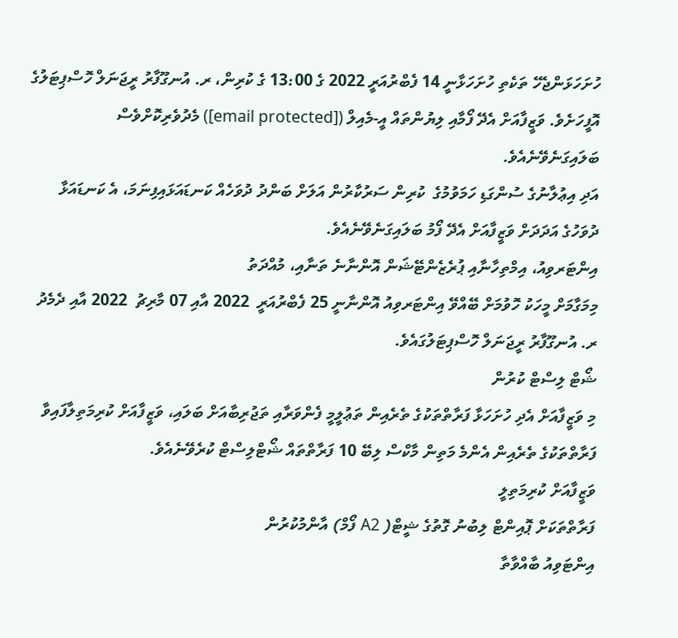ހުށަހަޅަންޖެހޭ ތަކެތި ހުށަހަޅާނީ 14 ފެބްރުއަރީ 2022 ގެ 13:00 ގެ ކުރިން، ރ. އުނގޫފާރު ރީޖަނަލް ހޮސްޕިޓަލުގެ އޮފީހަށެވެ. ވަޒީފާއަށް އެދޭ ފޯމާއި ލިޔުންތައް އީ-މެއިލް ([email protected]) މެދުވެރިކޮށްވެސް ބަލައިގަނެވޭނެއެވެ.
އަދި އިޢުލާނުގެ ސުންގަޑި ހަމަވުމުގެ  ކުރިން ސަރުކާރުން އަލަށް ބަންދު ދުވަހެއް ކަނޑައަޅައިފިނަމަ، އެ ކަނޑައަޅާ ދުވަހުގެ އަދަދަށް ވަޒީފާއަށް އެދޭ ފޯމު ބަލައިގަނެވޭނެއެވެ.
އިންޓަރވިއު، އިމްތިހާނާއި ޕުރެޒެންޓޭޝަން އޮންނާނެ ތަނާއި، މުއްދަތު
މިމަގާމަށް މީހަކު ހޮވުމަށް ބޭއްވޭ އިންޓަރވިއު އޮންނާނީ 25 ފެބްރުއަރީ  2022 އާއި 07 މާރިޗު  2022 އާއި ދެމެދު ރ. އުނގޫފާރު ރީޖަނަލް ހޮސްޕިޓަލުގައެވެ.
ޝޯޓް ލިސްޓް ކުރުން
މި ވަޒީފާއަށް އެދި ހުށަހަޅާ ފަރާތްތަކުގެ ތެރެއިން ތަޢުލީމީ ފެންވަރާއި ތަޖުރިބާއަށް ބަލައި، ވަޒީފާއަށް ކުރިމަތިލާފައިވާ ފަރާތްތަކުގެ ތެރެއިން އެންމެ މަތިން މާކްސް ލިބޭ 10 ފަރާތްތައް ޝޯޓްލިސްޓް ކުރެވޭނެއެވެ.
ވަޒީފާއަށް ކުރިމަތިލީ
ފަރާތްތަކަށް ޕޮއިންޓް ލިބުނު ގޮތުގެ ޝީޓް( A2 ފޯމް) އާންމުކުރުން
އިންޓަވިއު ބާއްވާތާ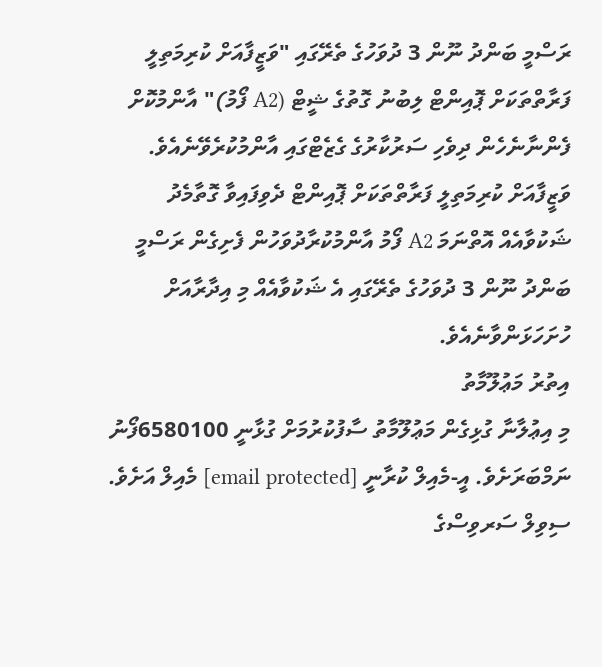ރަސްމީ ބަންދު ނޫން 3 ދުވަހުގެ ތެރޭގައި "ވަޒީފާއަށް ކުރިމަތިލީ ފަރާތްތަކަށް ޕޮއިންޓް ލިބުނު ގޮތުގެ ޝީޓް (A2 ފޯމު)" އާންމުކޮށް ފެންނާނެހެން ދިވެހި ސަރުކާރުގެ ގެޒެޓްގައި އާންމުކުރެވޭނެއެވެ. ވަޒީފާއަށް ކުރިމަތިލީ ފަރާތްތަކަށް ޕޮއިންޓް ދެވިފައިވާ ގޮތާމެދު ޝަކުވާއެއް އޮތްނަމަ A2 ފޯމު އާންމުކުރާދުވަހުން ފެށިގެން ރަސްމީ ބަންދު ނޫން 3 ދުވަހުގެ ތެރޭގައި އެ ޝަކުވާއެއް މި އިދާރާއަށް ހުށަހަޅަންވާނެއެވެ.
އިތުރު މަޢުލޫމާތު
މި އިޢުލާނާ ގުޅިގެން މަޢުލޫމާތު ސާފުކުރުމަށް ގުޅާނީ 6580100ފޯނު ނަމްބަރަށެވެ. އީ-މެއިލް ކުރާނީ [email protected] މެއިލް އަށެވެ.
ސިވިލް ސަރވިސްގެ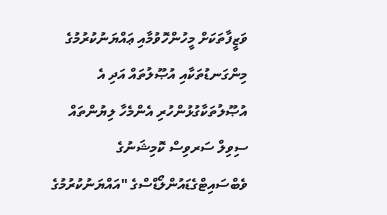ވަޒީފާތަކަށް މީހުންހޮވުމާއި ޢައްޔަނުކުރުމުގެ މިންގަނޑުތަކާއި އުޞޫލުތައް އަދި އެ އުޞޫލުތަކާގުޅުންހުރި އެންމެހާ ލިޔުންތައް ސިވިލް ސަރވިސް ކޮމިޝަނުގެ ވެބްސައިޓްގެޑައުންލޯޑްސްގެ "އައްޔަނުކުރުމުގެ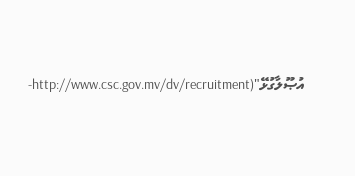އުޞޫލާގުޅޭ"(http://www.csc.gov.mv/dv/recruitment-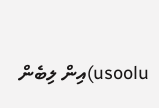usoolu)އިން ލިބެން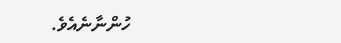ހުންނާނެއެވެ.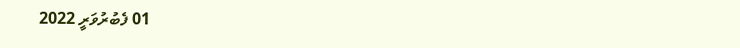01 ފެބުރުވަރީ 2022